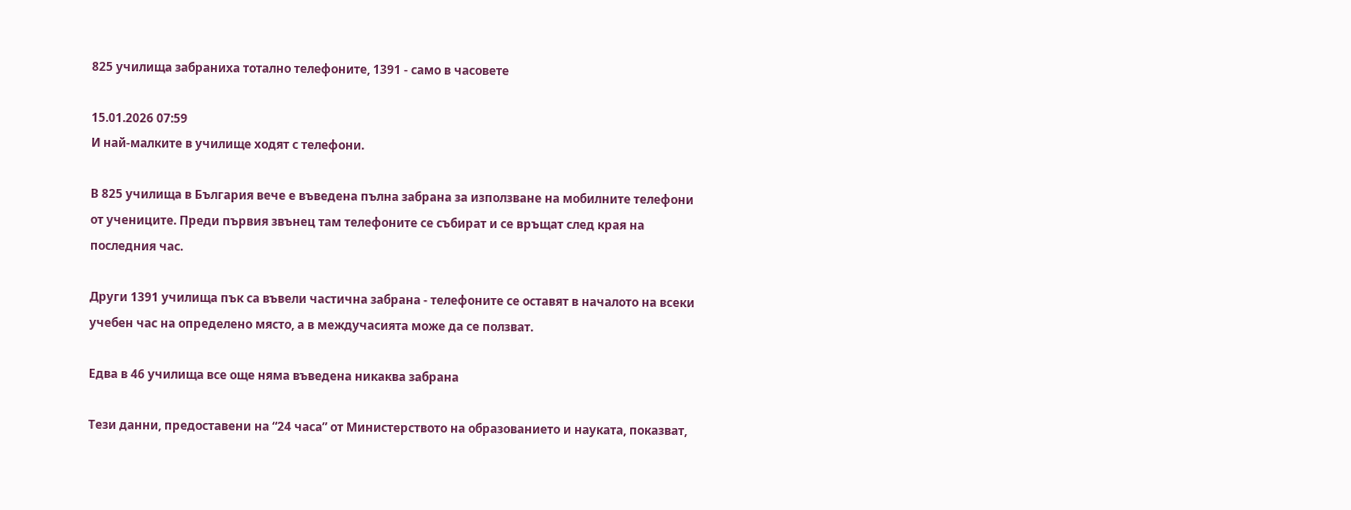825 училища забраниха тотално телефоните, 1391 - само в часовете

15.01.2026 07:59
И най-малките в училище ходят с телефони.

В 825 училища в България вече е въведена пълна забрана за използване на мобилните телефони от учениците. Преди първия звънец там телефоните се събират и се връщат след края на последния час.

Други 1391 училища пък са въвели частична забрана - телефоните се оставят в началото на всеки учебен час на определено място, а в междучасията може да се ползват.

Едва в 46 училища все още няма въведена никаква забрана

Тези данни, предоставени на “24 часа” от Министерството на образованието и науката, показват,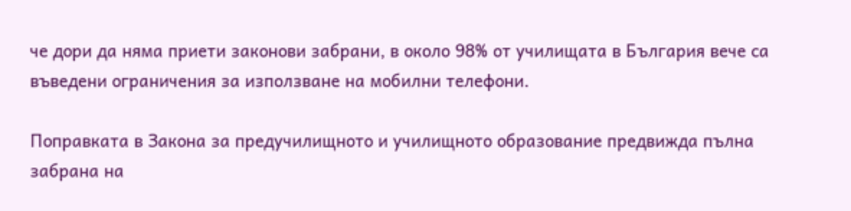че дори да няма приети законови забрани, в около 98% от училищата в България вече са въведени ограничения за използване на мобилни телефони.

Поправката в Закона за предучилищното и училищното образование предвижда пълна забрана на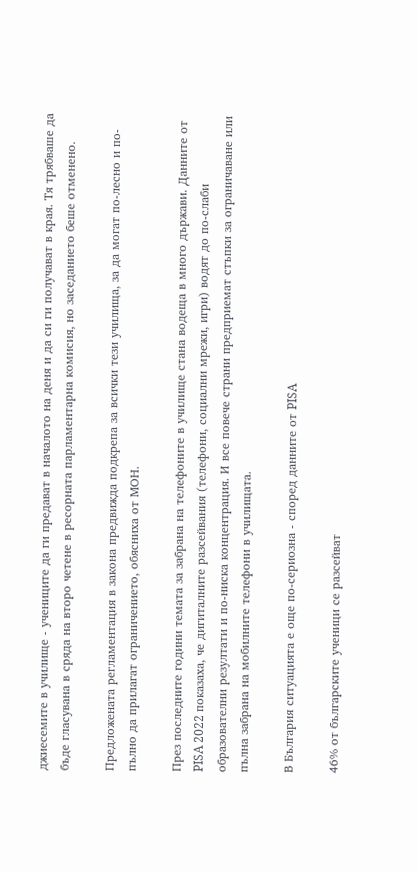джиесемите в училище - учениците да ги предават в началото на деня и да си ги получават в края. Тя трябваше да бъде гласувана в сряда на второ четене в ресорната парламентарна комисия, но заседанието беше отменено.

Предложената регламентация в закона предвижда подкрепа за всички тези училища, за да могат по-лесно и по-пълно да прилагат ограничението, обясниха от МОН.

През последните години темата за забрана на телефоните в училище стана водеща в много държави. Данните от PISA 2022 показаха, че дигиталните разсейвания (телефони, социални мрежи, игри) водят до по-слаби образователни резултати и по-ниска концентрация. И все повече страни предприемат стъпки за ограничаване или пълна забрана на мобилните телефони в училищата.

В България ситуацията е още по-сериозна - според данните от PISA

46% от българските ученици се разсейват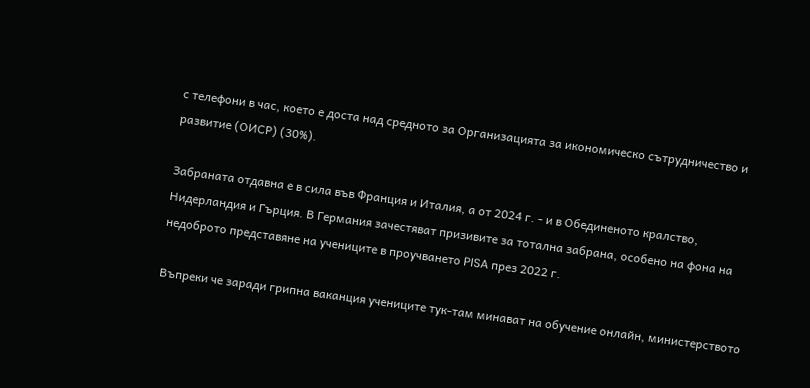с телефони в час, което е доста над средното за Организацията за икономическо сътрудничество и развитие (ОИСР) (30%).

Забраната отдавна е в сила във Франция и Италия, а от 2024 г. - и в Обединеното кралство, Нидерландия и Гърция. В Германия зачестяват призивите за тотална забрана, особено на фона на недоброто представяне на учениците в проучването PISA през 2022 г.

Въпреки че заради грипна ваканция учениците тук-там минават на обучение онлайн, министерството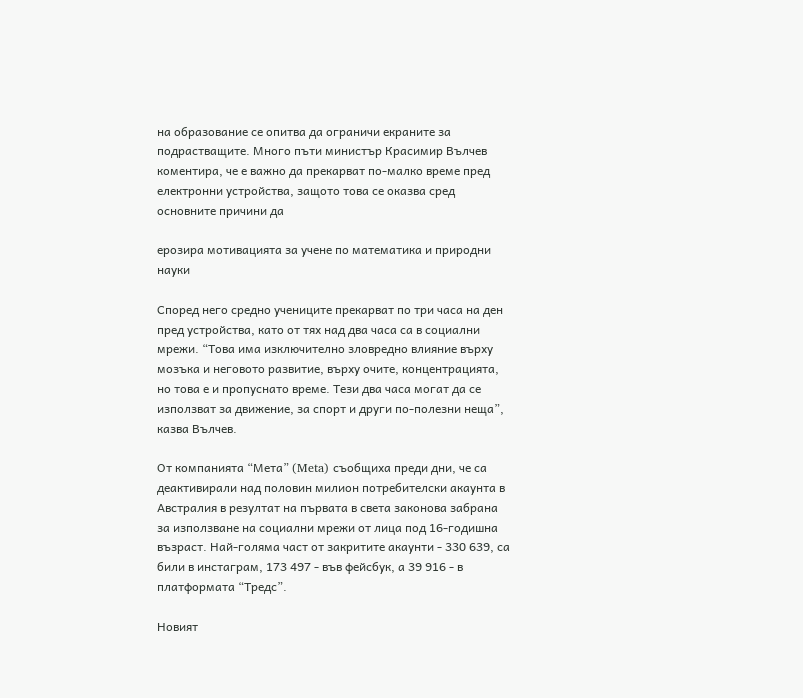на образование се опитва да ограничи екраните за подрастващите. Много пъти министър Красимир Вълчев коментира, че е важно да прекарват по-малко време пред електронни устройства, защото това се оказва сред основните причини да

ерозира мотивацията за учене по математика и природни науки

Според него средно учениците прекарват по три часа на ден пред устройства, като от тях над два часа са в социални мрежи. “Това има изключително зловредно влияние върху мозъка и неговото развитие, върху очите, концентрацията, но това е и пропуснато време. Тези два часа могат да се използват за движение, за спорт и други по-полезни неща”, казва Вълчев.

От компанията “Мета” (Meta) съобщиха преди дни, че са деактивирали над половин милион потребителски акаунта в Австралия в резултат на първата в света законова забрана за използване на социални мрежи от лица под 16-годишна възраст. Най-голяма част от закритите акаунти - 330 639, са били в инстаграм, 173 497 - във фейсбук, а 39 916 - в платформата “Тредс”.

Новият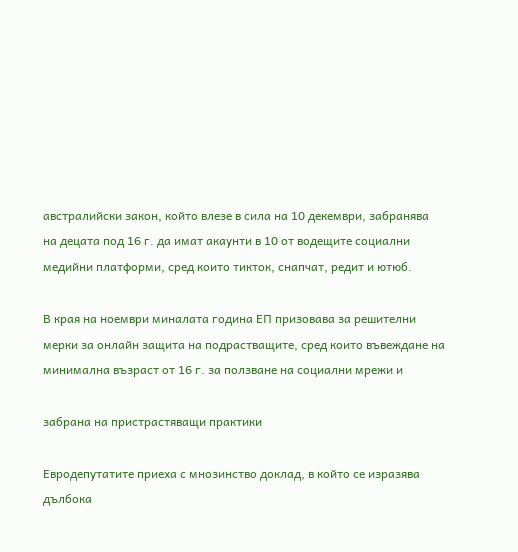австралийски закон, който влезе в сила на 10 декември, забранява на децата под 16 г. да имат акаунти в 10 от водещите социални медийни платформи, сред които тикток, снапчат, редит и ютюб.

В края на ноември миналата година ЕП призовава за решителни мерки за онлайн защита на подрастващите, сред които въвеждане на минимална възраст от 16 г. за ползване на социални мрежи и

забрана на пристрастяващи практики

Евродепутатите приеха с мнозинство доклад, в който се изразява дълбока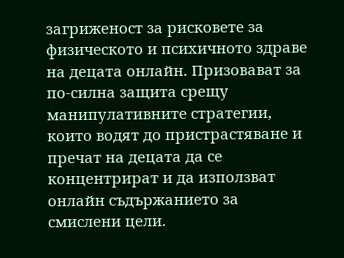загриженост за рисковете за физическото и психичното здраве на децата онлайн. Призовават за по-силна защита срещу манипулативните стратегии, които водят до пристрастяване и пречат на децата да се концентрират и да използват онлайн съдържанието за смислени цели.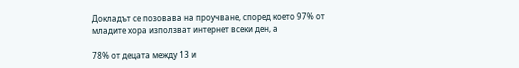Докладът се позовава на проучване, според което 97% от младите хора използват интернет всеки ден, а

78% от децата между 13 и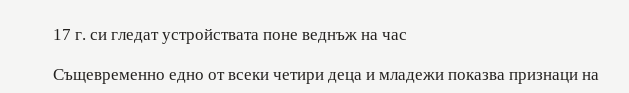17 г. си гледат устройствата поне веднъж на час

Същевременно едно от всеки четири деца и младежи показва признаци на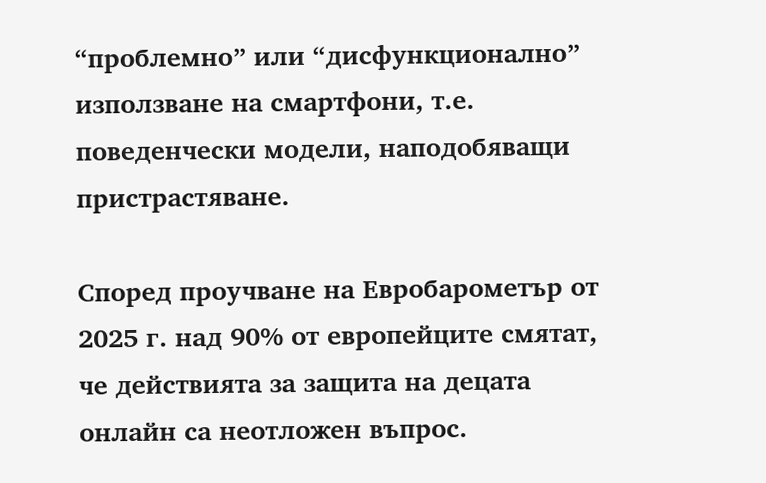“проблемно” или “дисфункционално” използване на смартфони, т.е. поведенчески модели, наподобяващи пристрастяване.

Според проучване на Евробарометър от 2025 г. над 90% от европейците смятат, че действията за защита на децата онлайн са неотложен въпрос.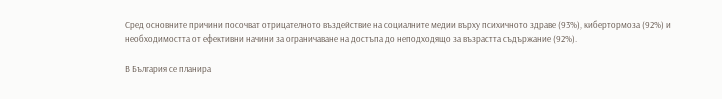Сред основните причини посочват отрицателното въздействие на социалните медии върху психичното здраве (93%), кибертормоза (92%) и необходимостта от ефективни начини за ограничаване на достъпа до неподходящо за възрастта съдържание (92%).

В България се планира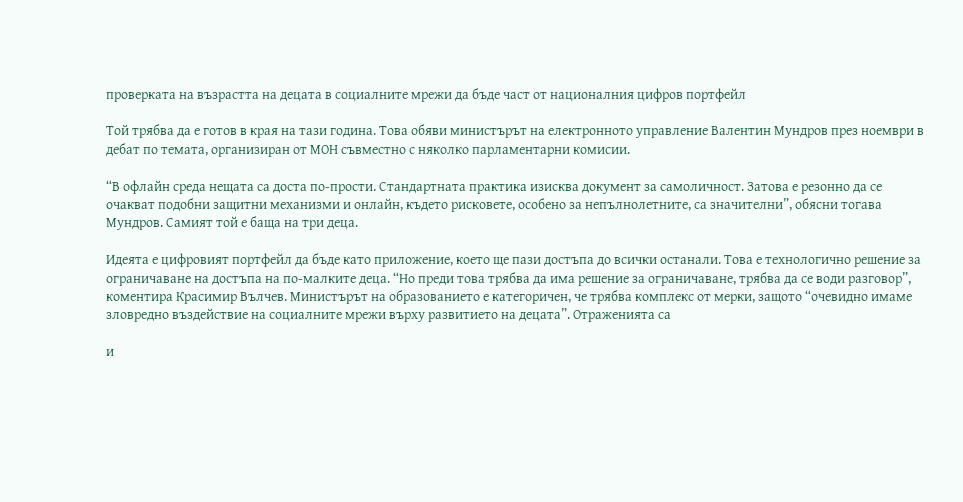проверката на възрастта на децата в социалните мрежи да бъде част от националния цифров портфейл

Той трябва да е готов в края на тази година. Това обяви министърът на електронното управление Валентин Мундров през ноември в дебат по темата, организиран от МОН съвместно с няколко парламентарни комисии.

“В офлайн среда нещата са доста по-прости. Стандартната практика изисква документ за самоличност. Затова е резонно да се очакват подобни защитни механизми и онлайн, където рисковете, особено за непълнолетните, са значителни”, обясни тогава Мундров. Самият той е баща на три деца.

Идеята е цифровият портфейл да бъде като приложение, което ще пази достъпа до всички останали. Това е технологично решение за ограничаване на достъпа на по-малките деца. “Но преди това трябва да има решение за ограничаване, трябва да се води разговор”, коментира Красимир Вълчев. Министърът на образованието е категоричен, че трябва комплекс от мерки, защото “очевидно имаме зловредно въздействие на социалните мрежи върху развитието на децата”. Отраженията са

и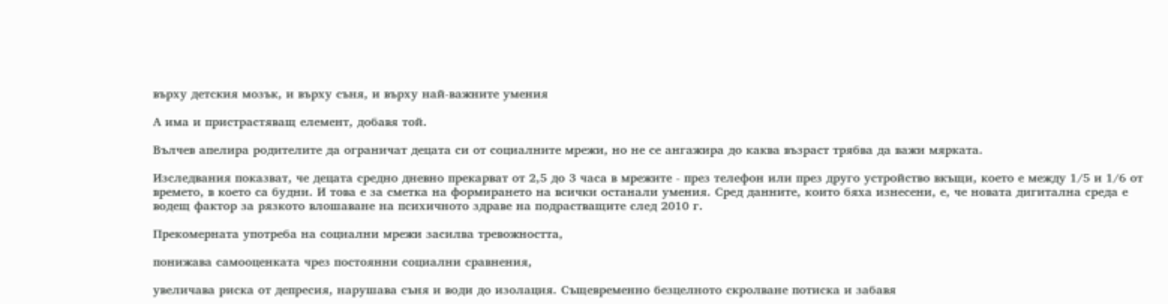върху детския мозък, и върху съня, и върху най-важните умения

А има и пристрастяващ елемент, добавя той.

Вълчев апелира родителите да ограничат децата си от социалните мрежи, но не се ангажира до каква възраст трябва да важи мярката.

Изследвания показват, че децата средно дневно прекарват от 2,5 до 3 часа в мрежите - през телефон или през друго устройство вкъщи, което е между 1/5 и 1/6 от времето, в което са будни. И това е за сметка на формирането на всички останали умения. Сред данните, които бяха изнесени, е, че новата дигитална среда е водещ фактор за рязкото влошаване на психичното здраве на подрастващите след 2010 г.

Прекомерната употреба на социални мрежи засилва тревожността,

понижава самооценката чрез постоянни социални сравнения,

увеличава риска от депресия, нарушава съня и води до изолация. Същевременно безцелното скролване потиска и забавя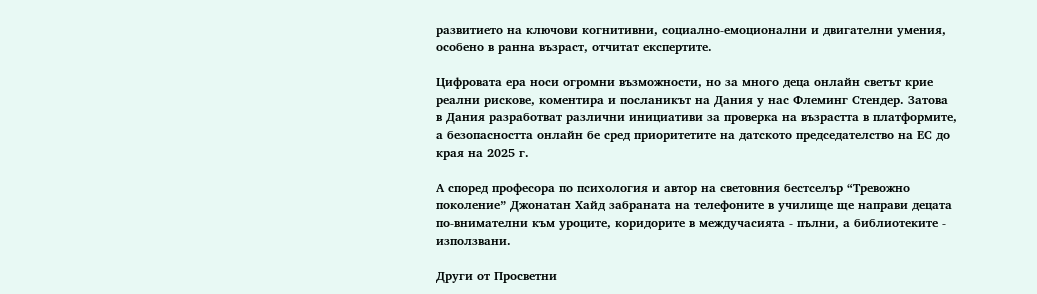развитието на ключови когнитивни, социално-емоционални и двигателни умения, особено в ранна възраст, отчитат експертите.

Цифровата ера носи огромни възможности, но за много деца онлайн светът крие реални рискове, коментира и посланикът на Дания у нас Флеминг Стендер. Затова в Дания разработват различни инициативи за проверка на възрастта в платформите, а безопасността онлайн бе сред приоритетите на датското председателство на ЕС до края на 2025 г.

А според професора по психология и автор на световния бестселър “Тревожно поколение” Джонатан Хайд забраната на телефоните в училище ще направи децата по-внимателни към уроците, коридорите в междучасията - пълни, а библиотеките - използвани.

Други от Просветни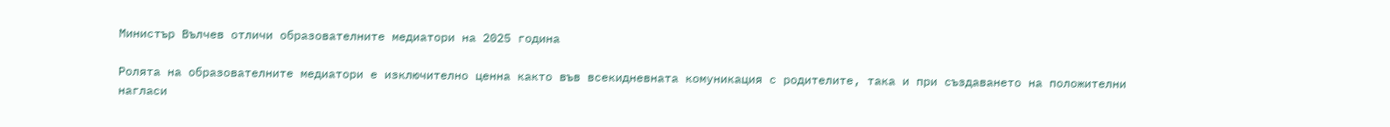Министър Вълчев отличи образователните медиатори на 2025 година

Ролята на образователните медиатори е изключително ценна както във всекидневната комуникация с родителите, така и при създаването на положителни нагласи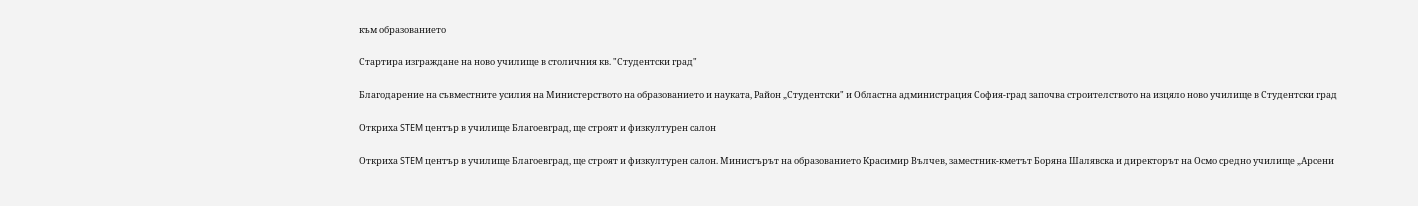към образованието

Стартира изграждане на ново училище в столичния кв. "Студентски град"

Благодарение на съвместните усилия на Министерството на образованието и науката, Район „Студентски" и Областна администрация София-град започва строителството на изцяло ново училище в Студентски град

Откриха STEM център в училище Благоевград, ще строят и физкултурен салон

Откриха STEM център в училище Благоевград, ще строят и физкултурен салон. Министърът на образованието Красимир Вълчев, заместник-кметът Боряна Шалявска и директорът на Осмо средно училище „Арсени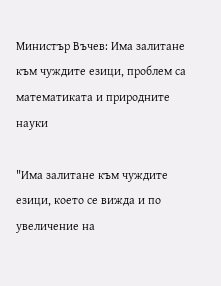Министър Въчев: Има залитане към чуждите езици, проблем са математиката и природните науки

"Има залитане към чуждите езици, което се вижда и по увеличение на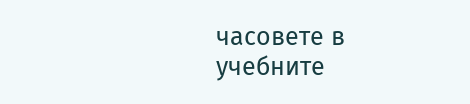часовете в учебните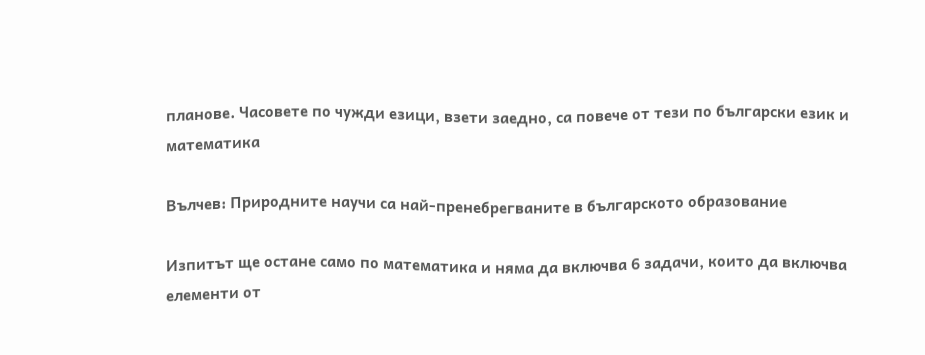планове. Часовете по чужди езици, взети заедно, са повече от тези по български език и математика

Вълчев: Природните научи са най-пренебрегваните в българското образование

Изпитът ще остане само по математика и няма да включва 6 задачи, които да включва елементи от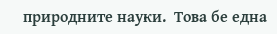природните науки.  Това бе една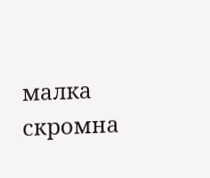малка скромна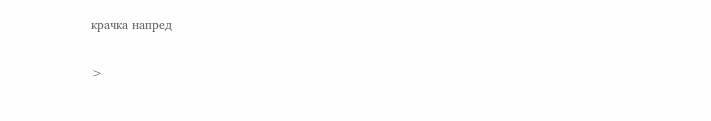крачка напред

>